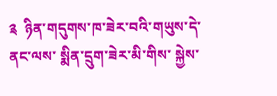༉  ཉིན་གདུགས་ཁ་ཟེར་བའི་གཡུས་དེ་ནང་ལས་ སྨིན་དྲུག་ཟེར་མི་གིས་ སྐྱེས་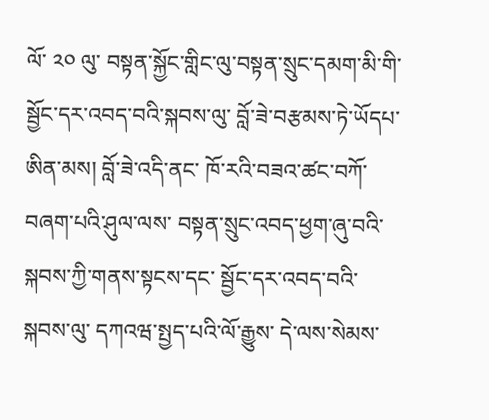ལོ་ ༢༠ ལུ་ བསྟན་སྐྱོང་གླིང་ལུ་བསྟན་སྲུང་དམག་མི་གི་སྦྱོང་དར་འབད་བའི་སྐབས་ལུ་ བློ་ཟེ་བརྩམས་ཏེ་ཡོདཔ་ཨིན་མས། བློ་ཟེ་འདི་ནང་ ཁོ་རའི་བཟའ་ཚང་བཀོ་བཞག་པའི་ཤུལ་ལས་ བསྟན་སྲུང་འབད་ཕྱག་ཞུ་བའི་སྐབས་ཀྱི་གནས་སྟངས་དང་ སྦྱོང་དར་འབད་བའི་སྐབས་ལུ་ དཀའཝ་སྤྱད་པའི་ལོ་རྒྱུས་ དེ་ལས་སེམས་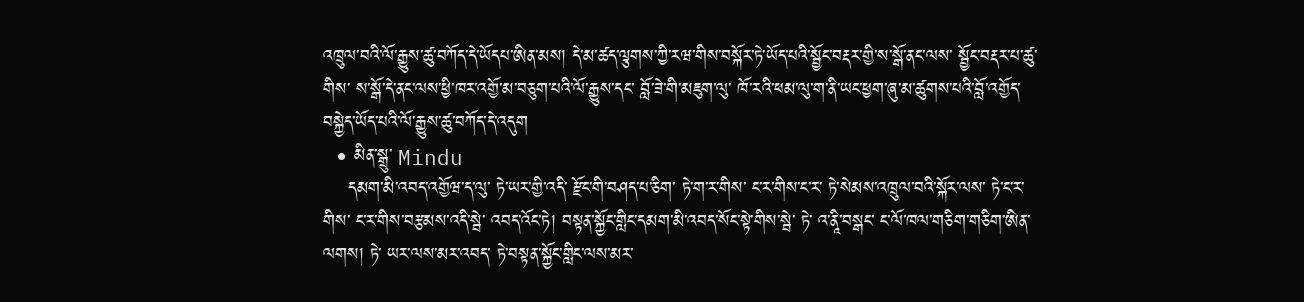འཁྲུལ་བའི་ལོ་རྒྱུས་ཚུ་བཀོད་དེ་ཡོདཔ་ཨིན་མས། དེ་མ་ཚད་ལྕགས་ཀྱི་རཝ་གིས་བསྐོར་ཏེ་ཡོད་པའི་སྦྱོང་བརྡར་གྱི་ས་སྒོ་ནང་ལས་ སྦྱོང་བརྡར་པ་ཚུ་གིས་ ས་སྒོ་དེ་ནང་ལས་ཕྱི་ཁར་འགྱོ་མ་བཅུག་པའི་ལོ་རྒྱུས་དང་ བློ་ཟེ་གི་མཇུག་ལུ་ ཁོ་རའི་ཕམ་ལུ་ག་ནི་ཡང་ཕྱག་ཞུ་མ་ཚུགས་པའི་བློ་འགྱོད་བསྐྱེད་ཡོད་པའི་ལོ་རྒྱུས་ཚུ་བཀོད་དེ་འདུག
  • མིན་སྒྲུ་ Mindu
    དམག་མི་འབད་འགྱོཝ་ད་ལུ་ ཏེ་ཡར་གྱི་འདི་ རྫོང་གི་བཤད་པ་ཅིག་ ཏེ་ག་ར་གིས་ ང་ར་གིས་ང་ར་ ཏེ་སེམས་འཁྲུལ་བའི་སྐོར་ལས་ ཏེ་ང་ར་གིས་ ང་ར་གིས་བརྩམས་འདི་སྦེ་ འབད་འོང་ཏེ། བསྟན་སྐྱོང་གླིང་དམག་མི་འབད་སོང་སྟེ་གིས་སྦེ་ ཏེ་ འ་ནཱི་བསྒང་ ང་ལོ་ཁལ་གཅིག་གཅིག་ཨིན་ལགས། ཏེ་ ཡར་ལས་མར་འབད་ ཏེ་བསྟན་སྐྱོང་གླིང་ལས་མར་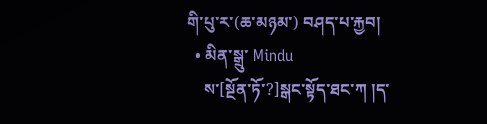གི་པུ་ར་(ཆ་མཉམ་) བཤད་པ་རྐྱབ།
  • མིན་སྒྲུ་ Mindu
    ས་[སྔོན་ཏོ་?]སྒང་སྟོད་ཐང་ཀ །ད་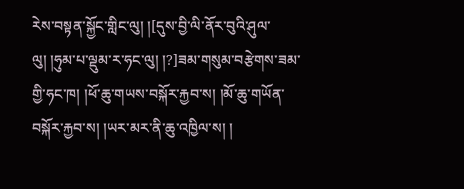རེས་བསྟན་སྐྱོང་གླིང་ལུ། །[དུས་བྱི་ལི་ནོར་བུའི་ཤུལ་ལུ། །ཧུམ་པ་ལྡུམ་ར་ཧང་ལུ། །?]ཟམ་གསུམ་བརྩེགས་ཟམ་གྱི་ཧང་ཁ། །ཕོ་ཆུ་གཡས་བསྐོར་རྐྱབ་ས། །མོ་ཆུ་གཡོན་བསྐོར་རྐྱབ་ས། །ཡར་མར་ནི་ཆུ་འཁྱིལ་ས། །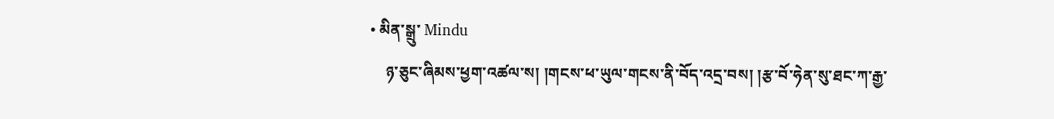• མིན་སྒྲུ་ Mindu
    ཉ་ཅུང་ཞིམས་ཕྱག་འཚལ་ས། །གངས་ཕ་ཡུལ་གངས་ནི་བོད་འདྲ་བས། །རྩ་བོ་ཧེན་སུ་ཐང་ཀ་རྒྱ་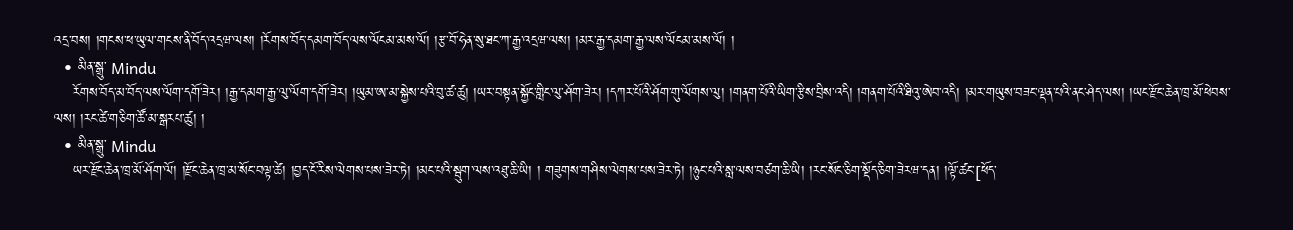འདྲ་བས། །གངས་ཕ་ཡུལ་གངས་ནི་བོད་འདྲཝ་ལས། །རོགས་བོད་དམག་བོད་ལས་ལོངམ་མས་ལོ། །རྩ་བོ་ཧེན་སུ་ཐང་ཀ་རྒྱ་འདྲཝ་ལས། །མར་རྒྱ་དམག་རྒྱ་ལས་ལོངམ་མས་ལོ། །
  • མིན་སྒྲུ་ Mindu
    རོགས་བོད་མ་བོད་ལས་ལོག་དགོ་ཟེར། །རྒྱ་དམག་རྒྱ་ལུ་ལོག་དགོ་ཟེར། །ཡུམ་ཨ་མ་སྐྱེས་པའི་བུ་ཚ་ཚུ། །ཡར་བསྟན་སྐྱོང་གླིང་ལུ་ཤོག་ཟེར། །དཀར་པོའི་ཤོག་གུ་ལོགས་ལུ། །གནག་པོའི་ཡིག་རྩིས་བྲིས་འདི། །གནག་པོའི་ཐིའུ་ཨེབ་འདི། །མར་གཡུས་བཟང་ལྡན་པའི་ནང་ཤེད་ལས། །ཡང་རྫོང་ཆེན་ཁྲ་མོ་ཕེབས་ལས། །རང་ཚེ་གཅིག་ཚོ་མ་སྒརཔ་ཚུ། །
  • མིན་སྒྲུ་ Mindu
    ཡར་རྫོང་ཆེན་ཁྲ་མོ་ཤོག་ལོ། །རྫོང་ཆེན་ཁྲ་མ་སོང་བལྟ་ཚེ། །བྱད་ངོ་རིས་ལེགས་པས་ཟེར་ཏེ། །མང་པའི་སྦུག་ལས་འཐུ་ཆི་ཡི། ། གཟུགས་གཤིས་ལེགས་པས་ཟེར་ཏེ། །ཉུང་པའི་སླ་ལས་བཙག་ཆི་ཡི། །རང་སོང་ཅིག་སྡོད་ཅིག་ཟེརཝ་དན། །ལྟོ་ཚང་[ཕོད་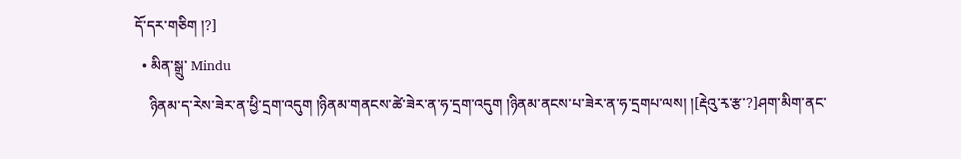དོ་དར་གཅིག །?]
  • མིན་སྒྲུ་ Mindu
    ཉིནམ་ད་རེས་ཟེར་ན་ཕྱི་དྲག་འདུག །ཉིནམ་གནངས་ཚེ་ཟེར་ན་ཧ་དྲག་འདུག །ཉིནམ་ནངས་པ་ཟེར་ན་ཧ་དྲགཔ་ལས། །[རྡེའུ་རྭ་རྩ་?]ཤག་མིག་ནང་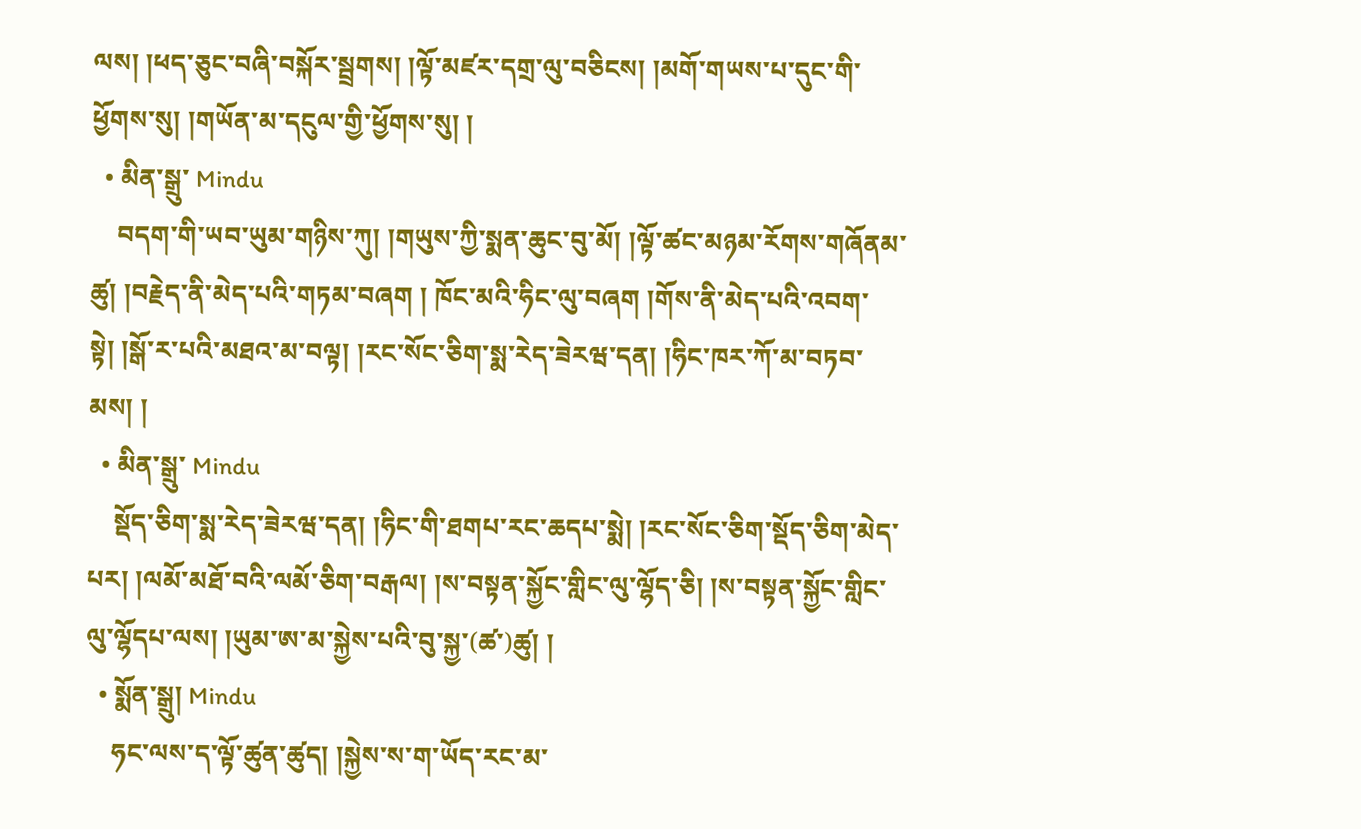ལས། །ཕད་ཅུང་བཞི་བསྐོར་སྦྲགས། །ལྟོ་མཛར་དགྲ་ལུ་བཅིངས། །མགོ་གཡས་པ་དུང་གི་ཕྱོགས་སུ། །གཡོན་མ་དངུལ་གྱི་ཕྱོགས་སུ། །
  • མིན་སྒྲུ་ Mindu
    བདག་གི་ཡབ་ཡུམ་གཉིས་ཀུ། །གཡུས་ཀྱི་སྨན་ཆུང་བུ་མོ། །ལྟོ་ཚང་མཉམ་རོགས་གཞོནམ་ཚུ། །བརྗེད་ནི་མེད་པའི་གཏམ་བཞག ། ཁོང་མའི་ཧིང་ལུ་བཞག །གོས་ནི་མེད་པའི་འབག་སྟེ། །སྒོ་ར་པའི་མཐའ་མ་བལྟ། །རང་སོང་ཅིག་སྨ་རེད་ཟེརཝ་དན། །ཧིང་ཁར་ཀོ་མ་བཏབ་མས། །
  • མིན་སྒྲུ་ Mindu
    སྡོད་ཅིག་སྨ་རེད་ཟེརཝ་དན། །ཧིང་གི་ཐགཔ་རང་ཆདཔ་སྨེ། །རང་སོང་ཅིག་སྡོད་ཅིག་མེད་པར། །ལམོ་མཐོ་བའི་ལམོ་ཅིག་བརྒལ། །ས་བསྟན་སྐྱོང་གླིང་ལུ་ལྷོད་ཅི། །ས་བསྟན་སྐྱོང་གླིང་ལུ་ལྷོདཔ་ལས། །ཡུམ་ཨ་མ་སྐྱེས་པའི་བུ་སྐྱ་(ཚ་)ཚུ། །
  • སྨོན་སྒྲུ། Mindu
    ཧང་ལས་ད་ལྟོ་ཚུན་ཚུད། །སྐྱེས་ས་ག་ཡོད་རང་མ་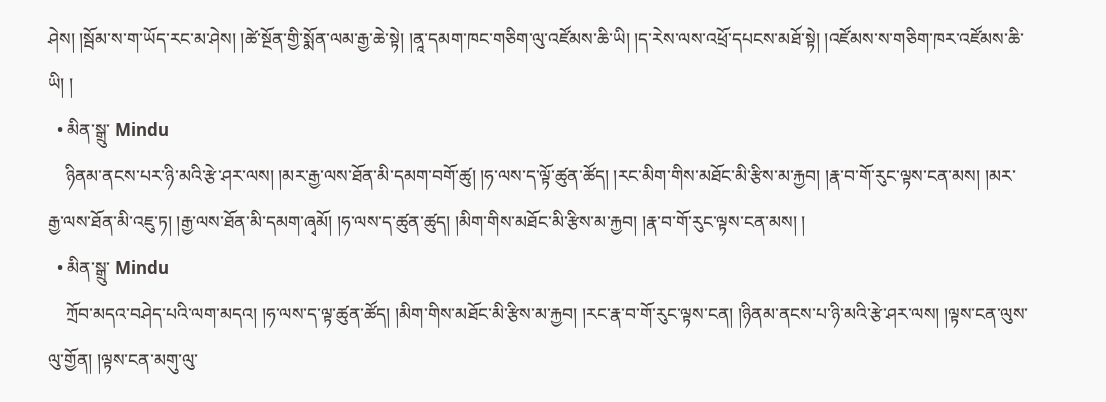ཤེས། །སྦོམ་ས་ག་ཡོད་རང་མ་ཤེས། །ཚེ་སྔོན་གྱི་སྨོན་ལམ་རྒྱ་ཆེ་སྟེ། །ནཱ་དམག་ཁང་གཅིག་ལུ་འཛོམས་ཆི་ཡི། །ད་རེས་ལས་འཕྲོ་དཔངས་མཐོ་སྟེ། །འཛོམས་ས་གཅིག་ཁར་འཛོམས་ཆི་ཡི། །
  • མིན་སྒྲུ་ Mindu
    ཉིནམ་ནངས་པར་ཉི་མའི་རྩེ་ཤར་ལས། །མར་རྒྱ་ལས་ཐོན་མི་དམག་བགོ་ཚུ། །ཧ་ལས་ད་ལྟོ་ཚུན་ཚོད། །རང་མིག་གིས་མཐོང་མི་རྩིས་མ་རྐྱབ། །རྣ་བ་གོ་རུང་ལྟས་ངན་མས། །མར་རྒྱ་ལས་ཐོན་མི་འཇུ་ཏ། །རྒྱ་ལས་ཐོན་མི་དམག་ཞྭམོ། །ཧ་ལས་ད་ཚུན་ཚུད། །མིག་གིས་མཐོང་མི་རྩིས་མ་རྐྱབ། །རྣ་བ་གོ་རུང་ལྟས་ངན་མས། །
  • མིན་སྒྲུ་ Mindu
    ཀྲོབ་མདའ་བཤེད་པའི་ལག་མདའ། །ཧ་ལས་ད་ལྟ་ཚུན་ཚོད། །མིག་གིས་མཐོང་མི་རྩིས་མ་རྐྱབ། །རང་རྣ་བ་གོ་རུང་ལྟས་ངན། །ཉིནམ་ནངས་པ་ཉི་མའི་རྩེ་ཤར་ལས། །ལྟས་ངན་ལུས་ལུ་གྱོན། །ལྟས་ངན་མགུ་ལུ་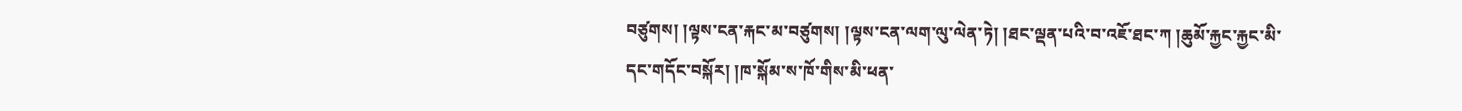བཙུགས། །ལྟས་ངན་རྐང་མ་བཙུགས། །ལྟས་ངན་ལག་ལུ་ལེན་ཏེ། །ཐང་ལྡན་པའི་བ་འཇོ་ཐང་ཀ །ཆུམོ་རྐྱང་རྐྱང་མི་དང་གདོང་བསྐོར། །ཁ་སྐོམ་ས་ཁོ་གིས་མི་ཕན་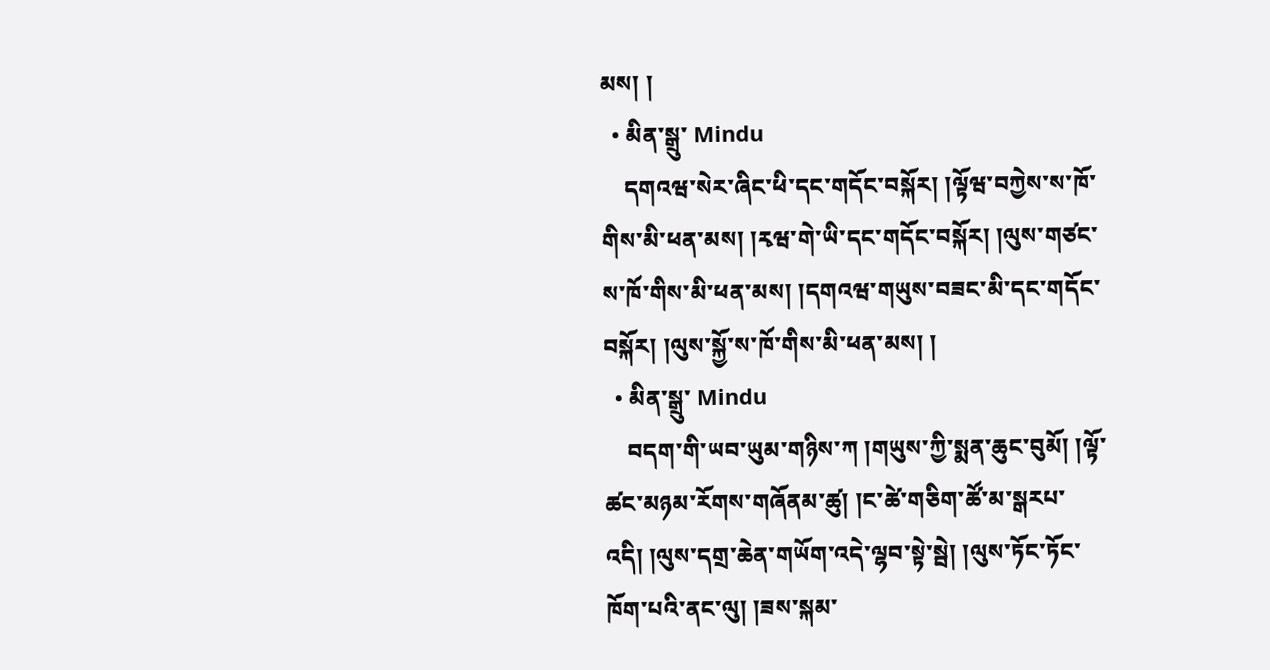མས། །
  • མིན་སྒྲུ་ Mindu
    དགའཝ་སེར་ཞིང་ཕི་དང་གདོང་བསྐོར། །ལྟོཝ་བཀྱེས་ས་ཁོ་གིས་མི་ཕན་མས། །རྭཝ་གེ་ཡི་དང་གདོང་བསྐོར། །ལུས་གཙང་ས་ཁོ་གིས་མི་ཕན་མས། །དགའཝ་གཡུས་བཟང་མི་དང་གདོང་བསྐོར། །ལུས་སྐྱོ་ས་ཁོ་གིས་མི་ཕན་མས། །
  • མིན་སྒྲུ་ Mindu
    བདག་གི་ཡབ་ཡུམ་གཉིས་ཀ །གཡུས་ཀྱི་སྨན་ཆུང་བུམོ། །ལྟོ་ཚང་མཉམ་རོགས་གཞོནམ་ཚུ། །ང་ཚེ་གཅིག་ཚོ་མ་སྒརཔ་འདི། །ལུས་དགྲ་ཆེན་གཡོག་འདེ་ལྷབ་སྟེ་སྦེ། །ལུས་ཏོང་ཏོང་ཁོག་པའི་ནང་ལུ། །ཟས་སྐམ་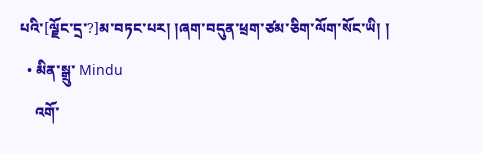པའི་[ལྗོང་དྲ་?]མ་བཏང་པར། །ཞག་བདུན་ཕྲག་ཙམ་ཅིག་ལོག་སོང་ཡི། །
  • མིན་སྒྲུ་ Mindu
    འགོ་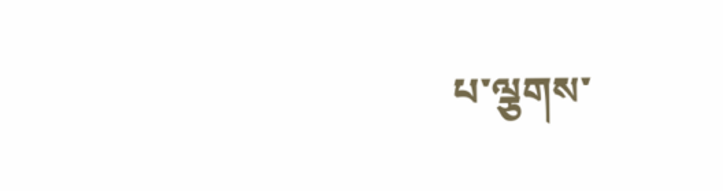པ་ལྕགས་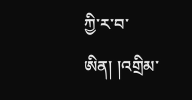ཀྱི་ར་བ་ཨིན། །འགྲིམ་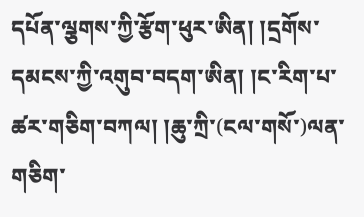དཔོན་ལྕགས་ཀྱི་རྩོག་ཕུར་ཨིན། །དྲགོས་དམངས་ཀྱི་འགུབ་བདག་ཨིན། །ང་རིག་པ་ཚར་གཅིག་བཀལ། །ཆུ་ཀྲི་(ངལ་གསོ་)ལན་གཅིག་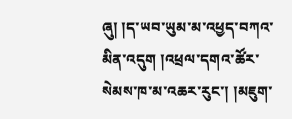ཞུ། །ད་ཡབ་ཡུམ་མ་འཕྱད་བཀའ་མིན་འདུག །འཕྲལ་དགའ་ཚོར་སེམས་ཁ་མ་འཆར་རུང་། །མཇུག་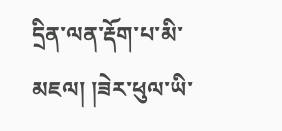དྲིན་ལན་རྡོག་པ་མི་མཇལ། །ཟེར་ཕུལ་ཡི་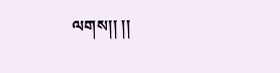ལགས།། །།